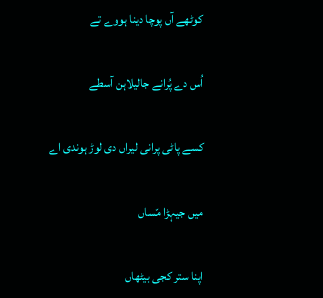کوٹھے آں پوچا دینا ہووے تے

اُس دے پُرانے جالیلاہن آسطے

کسے پاٹی پرانی لیراں دی لوڑ ہوندی اے

میں جیہڑا مّساں

اپنا ستر کجی بیٹھاں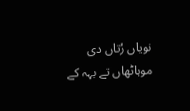نویاں رُتاں دی موہاٹھاں تے بہہ کے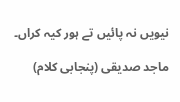نیویں نہ پائیں تے ہور کیہ کراں۔

ماجد صدیقی (پنجابی کلام)